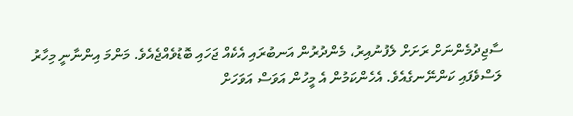ސާޖިދުމެންނަށް ރަށަށް ލެފުނުއިރު، މެންދުރުން އަނބުރައި އެކެއް ޖަހައި ބޮޑުވެއްޖެއެވެ. މަންމަ އިންނާނީ މިހާރު ލަސްވެފައި ކަންނޭނގެއެވެ. އެހެންކަމުން އެ މީހުން އަވަސް އަވަހަށް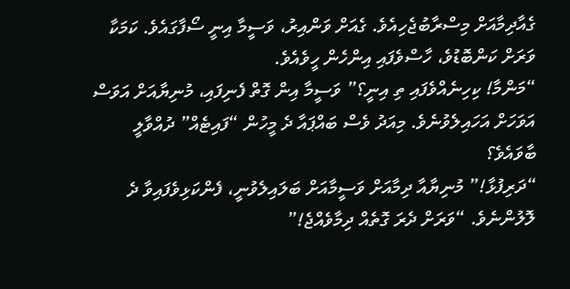ގެއާދިމާއަށް މިސްރާބުޖެހިއެވެ. ގެއަށް ވަންއިރު، ވަސީމާ އިނީ ސޯފާގައެވެ. ކަމަކާ ވަރަށް ކަންބޮޑުވެ، ހާސްވެފައި އިންހެން ހީވެއެވެ.
“މަންމާ! ކިހިނެއްވެފައި ތި އިނީ؟” ވަސީމާ އިން ގޮތް ފެނިފައި، މުނިޔާއަށް އަވަސް އަވަހަށް އަހައިލެވުނެވެ. މިއަދު ވެސް ބައްޕައާ ދެ މީހުން “ފައިޓެއް” ދުއްވާލީ ބާވައެވެ؟
“ދަރިފުޅާ!” މުނިޔާއާ ދިމާއަށް ވަސީމާއަށް ބަލައިލެވުނީ، ފެންކަޅިވެފައިވާ ދެ ލޮލުންނެވެ. “ވަރަށް ދެރަ ގޮތެއް ދިމާވެއްޖެ!”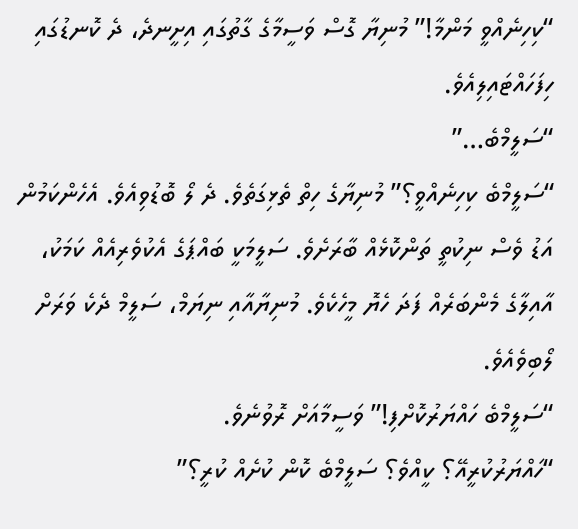“ކިހިނެއްވީ މަންމާ!” މުނިޔާ ގޮސް ވަސީމާގެ ގާތުގައި އިށީނދެ، ދެ ކޮނޑުގައި ހިފަހައްޓައިލިއެވެ.
“ސަލީމްބެ…”
“ސަލީމްބެ ކިހިނެއްވީ؟” މުނިޔާގެ ހިތް ތެޅިގަތެވެ. ދެ ލޯ ބޮޑުވިއެވެ. އެހެންކަމުން އަޑު ވެސް ނިކުތީ ތަންކޮޅެއް ބާރަށެވެ. ސަލީމަކީ ބައްޕަގެ އެކުވެރިއެއް ކަމަކު، އާއިލާގެ މެންބަރެއް ފަދަ ހެޔޮ މީހެކެވެ. މުނިޔާއާއި ނިޔަމް، ސަލީމް ދެކެ ވަރަށް ލޯބިވެއެވެ.
“ސަލީމްބެ ހައްޔަރުކޮށްފި!” ވަސީމާއަށް ރޮވުނެވެ.
“ހައްޔަރުކުރީއޭ؟ ކީއްވެ؟ ސަލީމްބެ ކޮން ކުށެއް ކުރީ؟”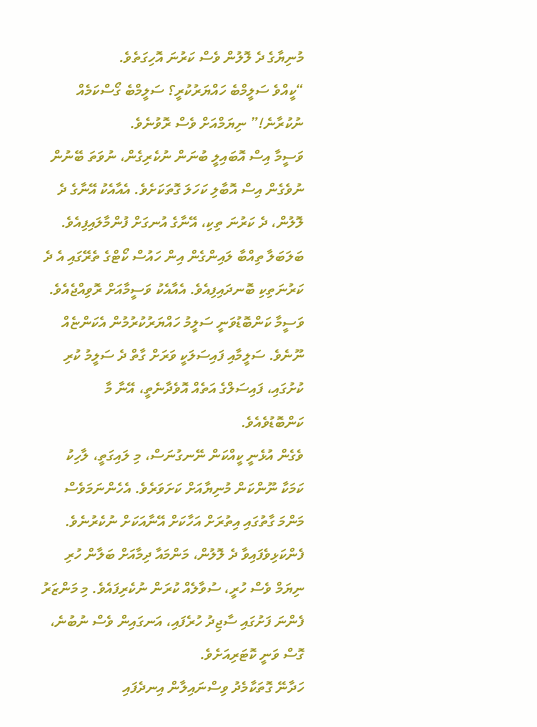މުނިޔާގެ ދެ ލޮލުން ވެސް ކަރުނަ އޮހިގަތެވެ.
“ކީއްވެ ސަލީމްބެ ހައްޔަރުކުރީ؟ ސަލީމްބެ ގޯސްކަމެއް ނުކުރާނެ!” ނިޔަމްއަށް ވެސް ރޮވުނެވެ.
ވަސީމާ އިސް އޮބައިލީ ބުނަން ނުކެރިގެން، ނުވަތަ ބޭނުން ނުވެގެން އިސް އޮބާލި ކަހަލަ ގޮތަކަށެވެ. އެއާއެކު އޭނާގެ ދެ ލޮލުން، ދެ ކަރުނަ ތިކި، އޭނާގެ އުނގަށް ފުންމާލައިފިއެވެ. ބަލަބަލާ ތިއްބާ ލައިންގެން އިން ހައުސް ކޯޓްގެ ތެރޭގައި އެ ދެ ކަރުނަތިކި ބޮނދައިފިއެވެ. އެއާއެކު ވަސީމާއަށް ރޮވިއްޖެއެވެ. ވަސީމާ ކަންބޮޑުވަނީ ސަލީމު ހައްޔަރުކުރުމުން އެކަންޏެއް ނޫނެވެ. ސަލީމާއި ފައިސަލަކީ ވަރަށް ގާތް ދެ ސަލީމު ކުރި ކުށުގައި، ފައިސަލްގެ އަތެއް އޮވެދާނެތީ، އޭނާ މާ ކަންބޮޑުވެއެވެ.
ވެގެން އުޅެނީ ކީއްކަން ނޭނގުނަސް، މި ލައިގަތީ، ލާހިކު ކަމަކާ ނޫންކަން މުނިޔާއަށް ކަށަވަރެވެ. އެހެންނަމަވެސް މަންމަ ގާތުގައި އިތުރަށް އަހާކަށް އޭނާއަކަށް ނުކެރުނެވެ. ފެންކަޅިވެފައިވާ ދެ ލޮލުން، މަންމައާ ދިމާއަށް ބަލާން ހުރި ނިޔަމް ވެސް ހުރީ، ސުވާލެއް ކުރަން ނުކެރިފައެވެ. މި މަންޒަރު ފެންނަ ފަށުގައި ސާޖިދު ހުރެފައި، އަނގައިން ވެސް ނުބުނެ، ގޮސް ވަނީ ކޮޓަރިއަށެވެ.
ހަދާނޭ ގޮތަކާމެދު ވިސްނައިލާން އިނދެފައި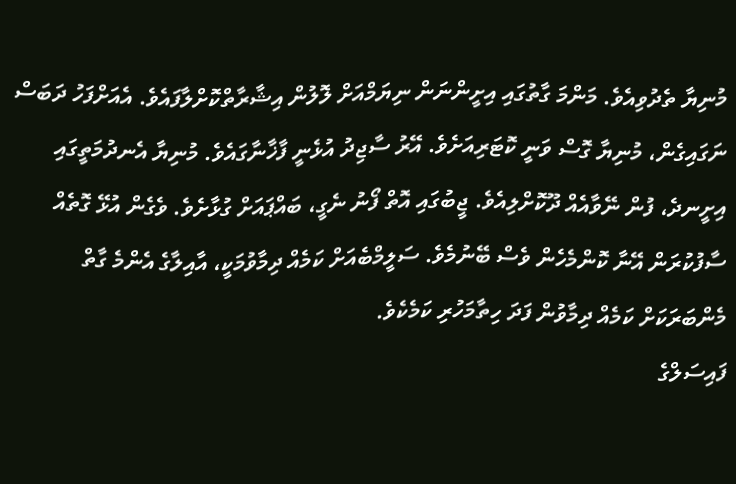މުނިޔާ ތެދުވިއެވެ. މަންމަ ގާތުގައި އިށީންނަން ނިޔަމްއަށް ލޮލުން އިޝާރާތްކޮށްލާފައެވެ. އެއަށްފަހު ދަބަސް ނަގައިގެން، މުނިޔާ ގޮސް ވަނީ ކޮޓަރިއަށެވެ. އޭރު ސާޖިދު އުޅެނީ ފާޚާނާގައެވެ. މުނިޔާ އެނދުމަތީގައި އިށީނދެ، ފުން ނޭވާއެއް ދޫކޮށްލިއެވެ. ޖީބުގައި އޮތް ފޯނު ނެގީ، ބައްޕައަށް ގުޅާށެވެ. ވެގެން އުޅޭ ގޮތެއް ސާފުކުރަން އޭނާ ކޮންމެހެން ވެސް ބޭނުމެވެ. ސަލީމްބެއަށް ކަމެއް ދިމާވުމަކީ، އާއިލާގެ އެންމެ ގާތް މެންބަރަކަށް ކަމެއް ދިމާވުން ފަދަ ހިތާމަހުރި ކަމެކެވެ.
ފައިސަލްގެ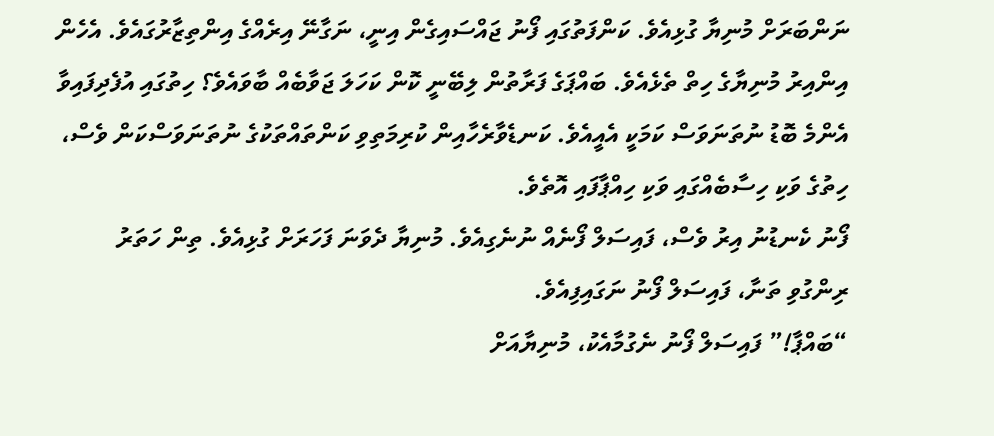ނަންބަރަށް މުނިޔާ ގުޅިއެވެ. ކަންފަތުގައި ފޯނު ޖައްސައިގެން އިނީ، ނަގާނޭ އިރެއްގެ އިންތިޒާރުގައެވެ. އެހެން އިންއިރު މުނިޔާގެ ހިތް ތެޅެއެވެ. ބައްޕަގެ ފަރާތުން ލިބޭނީ ކޮން ކަހަލަ ޖަވާބެއް ބާވައެވެ؟ ހިތުގައި އުފެދިފައިވާ އެންމެ ބޮޑު ނުތަނަވަސް ކަމަކީ އެއީއެވެ. ކަނޑެވާރެހާއިން ކުރިމަތިވި ކަންތައްތަކުގެ ނުތަނަވަސްކަން ވެސް، ހިތުގެ ވަކި ހިސާބެއްގައި ވަކި ހިއްޕާފައި އޮތެވެ.
ފޯނު ކެނޑުނު އިރު ވެސް، ފައިސަލް ފޯނެއް ނުނެގިއެވެ. މުނިޔާ ދެވަނަ ފަހަރަށް ގުޅިއެވެ. ތިން ހަތަރު ރިންގުވި ތަނާ، ފައިސަލް ފޯނު ނަގައިފިއެވެ.
“ބައްޕާ!” ފައިސަލް ފޯނު ނެގުމާއެކު، މުނިޔާއަށް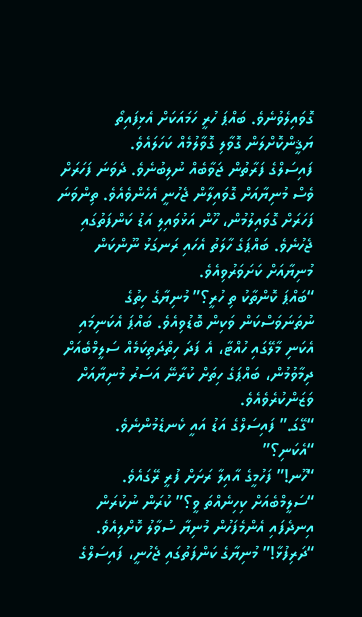ގޮވައިލެވުނެވެ. ބައްޕަ ހުރީ ހަމައަކަށް އެޅިފައިތޯ ޔަޤީންކޮށްލަން ގޮވާލި ގޮވާލުމެއް ކަހަލައެވެ.
ފައިސަލްގެ ފަރާތުން ޖަވާބެއް ނުލިބުނެވެ. ދެވަނަ ފަހަރަށް ވެސް މުނިޔާއަށް ގޮވައިލާން ޖެހުނީ އެހެންވެއެވެ. ތިންވަނަ ފަހަރަށް ގޮވައިލުމުން، ހޫން އަޅުވައިލި އަޑު ކަންފަތުގައި ޖެހުނެވެ. ބައްޕަގެ ހާލަތު އެހައި ރަނގަޅު ނޫންކަން މުނިޔާއަށް ކަށަވަރުވިއެވެ.
“ބައްޕަ ކޮންތާކު ތި ހުރީ؟” މުނިޔާގެ ހިތުގެ ނުތަނަވަސްކަން ވަކިން ބޮޑުވިއެވެ. ބައްޕަ އެކަނިމައި އެކަނި މާލޭގައި ހުއްޓާ، އެ ފަދަ ހިތްދަތިކަމެއް ސަލީމްބެއަށް ދިމާވުމުން، ބައްޕަގެ ހިތަށް ކުރާނޭ އަސަރު މުނިޔާއަށް ވަޒަންކުރެވެއެވެ.
“ގޭގަ.” ފައިސަލްގެ އަޑު އައީ ކެނޑެމުންނެވެ.
“އެކަނި؟”
“ހޫނ!” ފަހުމީގެ އާއިލާ ރަށަށް ފުރީ ރޭގައެވެ.
“ސަލީމްބެއަށް ކިހިނެއްތަ ވީ؟” ކުރަން ނުކުރަން އިނދެފައި އެންމެފަހުން މުނިޔާ ސުވާލު ކޮށްލިއެވެ.
“ދަރިފުޅާ!” މުނިޔާގެ ކަންފަތުގައި ޖެހުނީ، ފައިސަލްގެ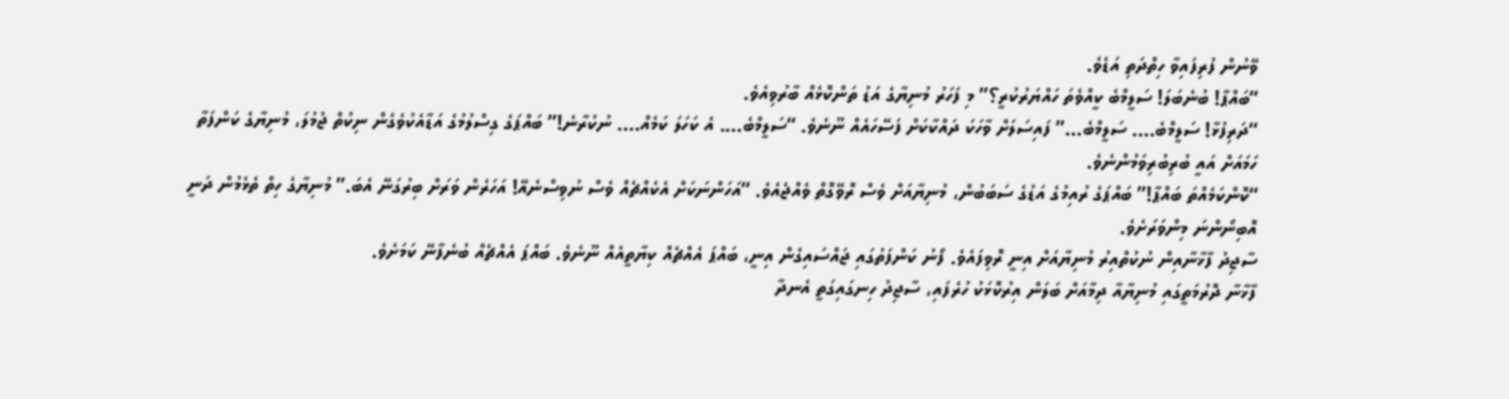ވޭނުން ފުރިފައިވާ ހިތްދަތި އަޑެވެ.
“ބައްޕާ! ބުނެބަލަ! ސަލީމްބެ ކީއްވެތަ ހައްޔަރުކުރީ؟” މި ފަހަރު މުނިޔާގެ އަޑު ތަންކޮޅެއް ބާރުވިއެވެ.
“ދަރިފުޅާ! ސަލީމްބެ…. ސަލީމްބެ…” ފައިސަލަށް ވާހަކަ ދައްކާކަށް ފަސޭހައެއް ނޫނެވެ. “ސަލީމްބެ…. އެ ކަހަލަ ކަމެއް…. ނުކުރާނެ!” ބައްޕަގެ ގިސްލުމުގެ އަޑާއެކުވެގެން ނިކުތް ޖުމުލަ، މުނިޔާގެ ކަންފަތާ ހަމައަށް އައީ ބުރިބުރިވަމުންނެވެ.
“ކޮންކަމެއްތަ ބައްޕާ!” ބައްޕަގެ ރުއިމުގެ އަޑުގެ ސަބަބުން، މުނިޔާއަށް ވެސް ރޮވޭގޮތް ވެއްޖެއެވެ. “އަހަންނަކަށް އެކެއްޗެއް ވެސް ނުވިސްނެއޭ! އަހަރެން ވަރަށް ބިރުގަނޭ އެބަ.” މުނިޔާގެ ހިތް ތެޅެމުން ދަނީ އޮބިނޯންނަ މިންވަރަށެވެ.
ސާޖިދު ފާޚާނާއިން ނުކުތްއިރު މުނިޔާއަށް އިނީ ރޮވިފައެވެ. ފޯނު ކަންފަތުގައި ޖައްސައިގެން އިނީ، ބައްޕަ އެއްޗެއް ކިޔާތީއެއް ނޫނެވެ. ބައްޕަ އެއްޗެއް ބުނެފާނޭ ކަމަށެވެ.
ފާޚާނާ ދޮރުމަތީގައި މުނިޔާއާ ދިމާއަށް ބަލަން އިރުކޮޅަކު ހުރެފައި، ސާޖިދު ހިނގައިގަތީ އެނދާ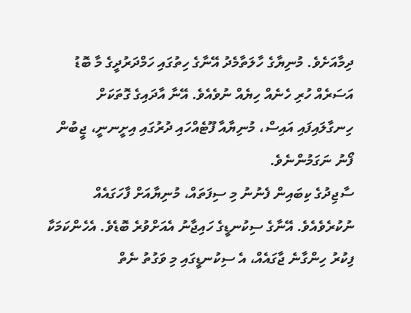ދިމާއަށެވެ. މުނިޔާގެ ހާލަތާމެދު އޭނާގެ ހިތުގައި ހަމްދަރުދީގެ މާ ބޮޑު އަސަރެއް ހުރި ހެނެއް ހިޔެއް ނުވެއެވެ. އޭނާ އާދައިގެ ގޮތަކަށް ހިނގާލައިފައި އައިސް، މުނިޔާއާ ފޫޓެއްހައި ދުރުގައި އިށީނނީ، ޖީބުން ފޯނު ނަގަމުންނެވެ.
ސާޖިދުގެ ކިބައިން ފެނުނު މި ސިފަތައް، މުނިޔާއަށް ފާހަގައެއް ނުކުރެވެއެވެ. އޭނާގެ ސިކުނޑީގެ ހައިޖާނު އެއަށްވުރެ ބޮޑެވެ. އެހެންކަމަކާ ފިކުރު ހިންގާނެ ޖާގައެއް، އެ ސިކުނޑީގައި މި ވަގުތު ނެތް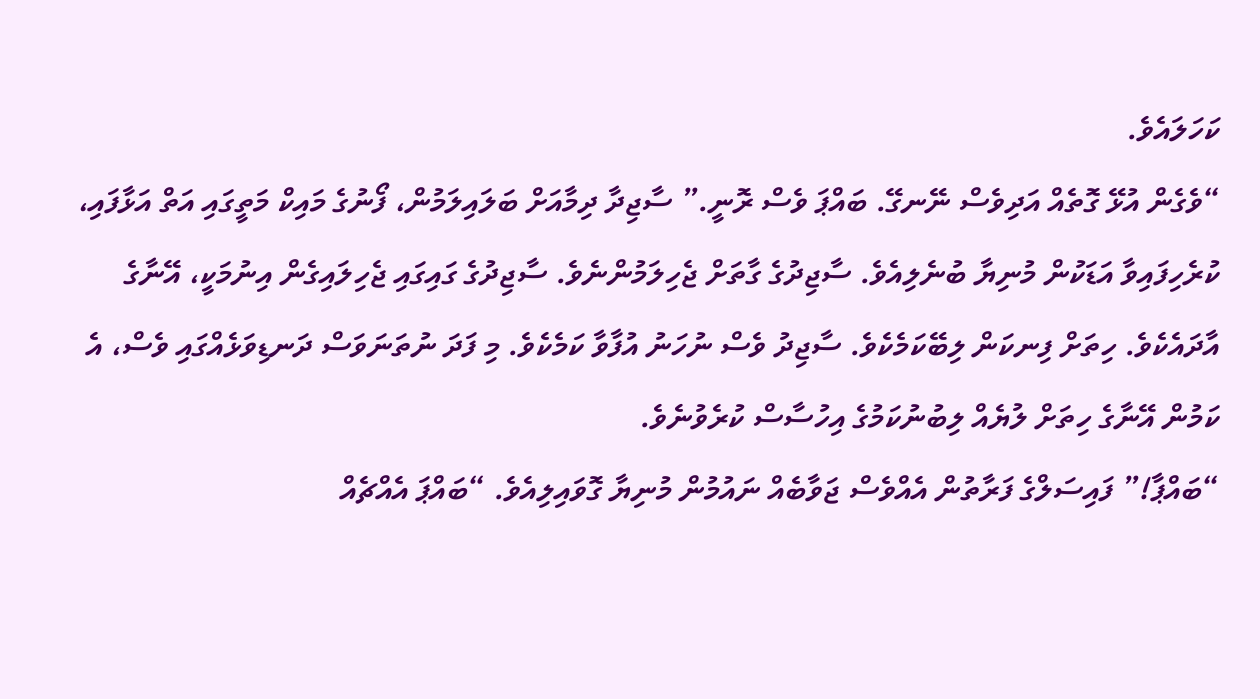ކަހަލައެވެ.
“ވެގެން އުޅޭ ގޮތެއް އަދިވެސް ނޭނގޭ. ބައްޕަ ވެސް ރޮނީ.” ސާޖިދާ ދިމާއަށް ބަލައިލަމުން، ފޯނުގެ މައިކް މަތީގައި އަތް އަޅާފައި، ކުރެހިފައިވާ އަޑަކުން މުނިޔާ ބުނެލިއެވެ. ސާޖިދުގެ ގާތަށް ޖެހިލަމުންނެވެ. ސާޖިދުގެ ގައިގައި ޖެހިލައިގެން އިނުމަކީ، އޭނާގެ އާދައެކެވެ. ހިތަށް ފިނކަން ލިބޭކަމެކެވެ. ސާޖިދު ވެސް ނުހަނު އުފާވާ ކަމެކެވެ. މި ފަދަ ނުތަނަވަސް ދަނޑިވަޅެއްގައި ވެސް، އެ ކަމުން އޭނާގެ ހިތަށް ލުޔެއް ލިބުނުކަމުގެ އިހުސާސް ކުރެވުނެވެ.
“ބައްޕާ!” ފައިސަލްގެ ފަރާތުން އެއްވެސް ޖަވާބެއް ނައުމުން މުނިޔާ ގޮވައިލިއެވެ. “ބައްޕަ އެއްޗެއް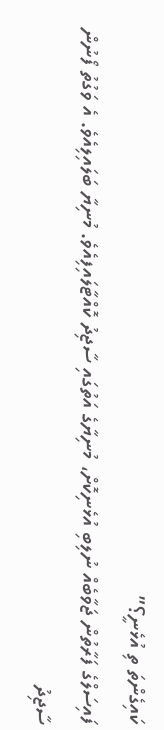ކައިގެންތަ ތި އުޅެނީ؟”
ފައިސަލްގެ ފަރާތުން ޖަވާބެއް ނުލިބި އުޅެނިކޮށް، މުނިޔާގެ އަތުގައި ސާޖިދު ކޮއްޓާލައިފިއެވެ. މުނިޔާ ބަލައިލިއެވެ. އެ ވަގުތު ފޯނުން ސާޖިދު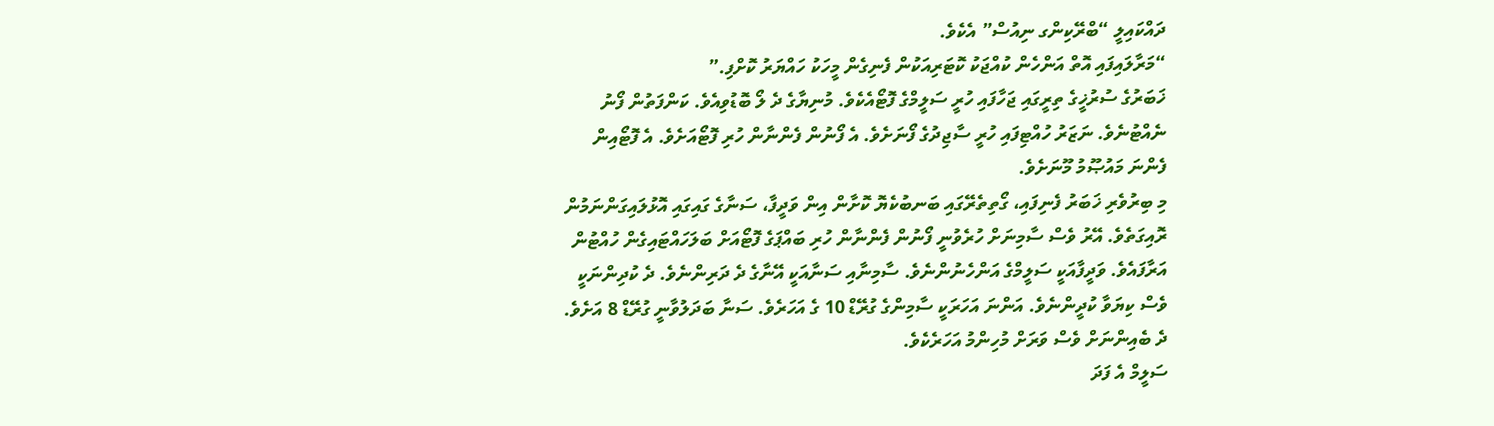ދައްކައިލީ “ބްރޭކިންގ ނިއުސް” އެކެވެ.
“މަރާލައިފައި އޮތް އަންހެން ކުއްޖަކު ކޮޓަރިއަކުން ފެނިގެން މީހަކު ހައްޔަރު ކޮށްފި.”
ޚަބަރުގެ ސުރުޚީގެ ތިރީގައި ޖަހާފައި ހުރީ ސަލީމްގެ ފޮޓޯއެކެވެ. މުނިޔާގެ ދެ ލޯ ބޮޑުވިއެވެ. ކަންފަތުން ފޯނު ނެއްޓުނެވެ. ނަޒަރު ހުއްޓިފައި ހުރީ ސާޖިދުގެ ފޯނަށެވެ. އެ ފޯނުން ފެންނާން ހުރި ފޮޓޯއަށެވެ. އެ ފޮޓޯއިން ފެންނަ މައުޞޫމު މޫނަށެވެ.
މި ބިރުވެރި ޚަބަރު ފެނިފައި، ގޯތިތެރޭގައި ބަނބުކެޔޮ ކޮށާން އިން ވަދީފާ، ސަނާގެ ގައިގައި އޮޅުލައިގަންނަމުން ރޮއިގަތެވެ. އޭރު ވެސް ސާމިނަށް ހުރެވުނީ ފޯނުން ފެންނާން ހުރި ބައްޕަގެ ފޮޓޯއަށް ބަލަހައްޓައިގެން ހުއްޓުން އަރާފައެވެ. ވަދީފާއަކީ ސަލީމްގެ އަންހެނުންނެވެ. ސާމިނާއި ސަނާއަކީ އޭނާގެ ދެ ދަރިންނެވެ. ދެ ކުދިންނަކީ ވެސް ކިޔަވާ ކުދީންނެވެ. އަންނަ އަހަރަކީ ސާމިންގެ ގުރޭޑް 10 ގެ އަހަރެވެ. ސަނާ ބަދަލުވާނީ ގުރޭޑް 8 އަށެވެ. ދެ ބެއިންނަށް ވެސް ވަރަށް މުހިންމު އަހަރެކެވެ.
ސަލީމް އެ ފަދަ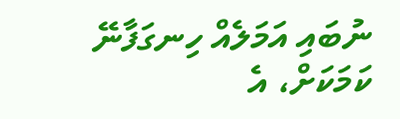ނުބައި އަމަލެއް ހިނގަފާނޭ ކަމަކަށް، އެ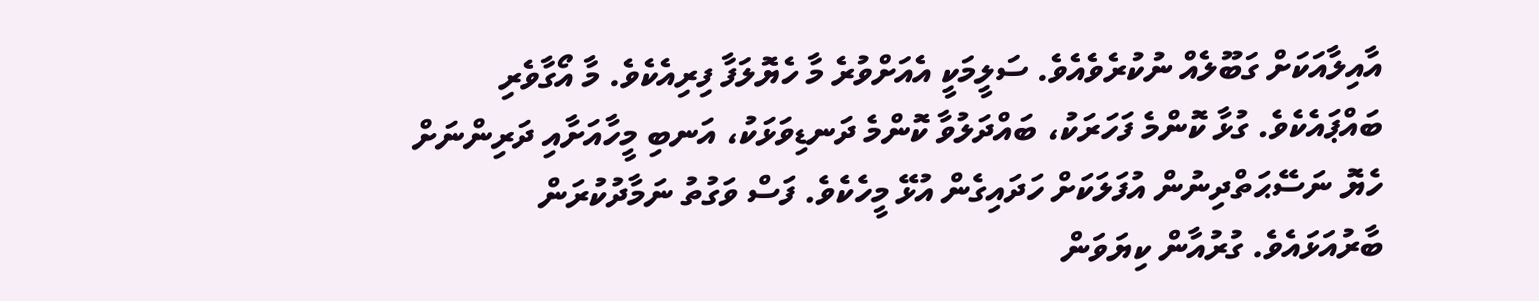އާއިލާއަކަށް ގަބޫލެއް ނުކުރެވެއެވެ. ސަލީމަކީ އެއަށްވުރެ މާ ހެޔޮލަފާ ފިރިއެކެވެ. މާ އޯގާވެރި ބައްޕައެކެވެ. ގުޅާ ކޮންމެ ފަހަރަކު، ބައްދަލުވާ ކޮންމެ ދަނޑިވަޅަކު، އަނބި މީހާއަށާއި ދަރިންނަށް ހެޔޮ ނަސޭޙަތްދިނުން އުފަލަކަށް ހަދައިގެން އުޅޭ މީހެކެވެ. ފަސް ވަގުތު ނަމާދުކުރަން ބާރުއަޅައެވެ. ގުރުއާން ކިޔަވަން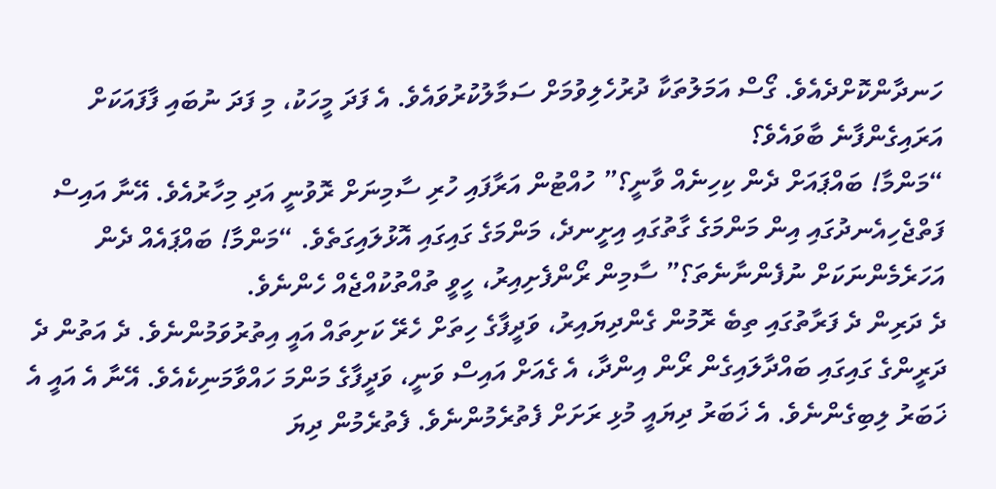ހަނދާންކޮށްދެއެވެ. ގޯސް އަމަލުތަކާ ދުރުހެލިވުމަށް ސަމާލުކުރުވައެވެ. އެ ފަދަ މީހަކު، މި ފަދަ ނުބައި ފާފައަކަށް އަރައިގެންފާނެ ބާވައެވެ؟
“މަންމާ! ބައްޕައަށް ދެން ކިހިނެއް ވާނީ؟” ހުއްޓުން އަރާފައި ހުރި ސާމިނަށް ރޮވުނީ އަދި މިހާރުއެވެ. އޭނާ އައިސް ފަތްޖެހިއެނދުގައި އިން މަންމަގެ ގާތުގައި އިށީނދެ، މަންމަގެ ގައިގައި އޮޅުލައިގަތެވެ. “މަންމާ! ބައްޕައެއް ދެން އަހަރެމެންނަކަށް ނުފެންނާނެތަ؟” ސާމިން ރޯންފެށިއިރު، ހީވީ ތުއްތުކުއްޖެއް ހެންނެވެ.
ދެ ދަރިން ދެ ފަރާތުގައި ތިބެ ރޮމުން ގެންދިޔައިރު، ވަދީފާގެ ހިތަށް ހެރޭ ކަށިތައް އައީ އިތުރުވަމުންނެވެ. ދެ އަތުން ދެ ދަރީންގެ ގައިގައި ބައްދާލައިގެން ރޯން އިންދާ، އެ ގެއަށް އައިސް ވަނީ، ވަދީފާގެ މަންމަ ހައްވާމަނިކެއެވެ. އޭނާ އެ އައީ އެ ޚަބަރު ލިބިގެންނެވެ. އެ ޚަބަރު ދިޔައީ މުޅި ރަށަށް ފެތުރެމުންނެވެ. ފެތުރެމުން ދިޔަ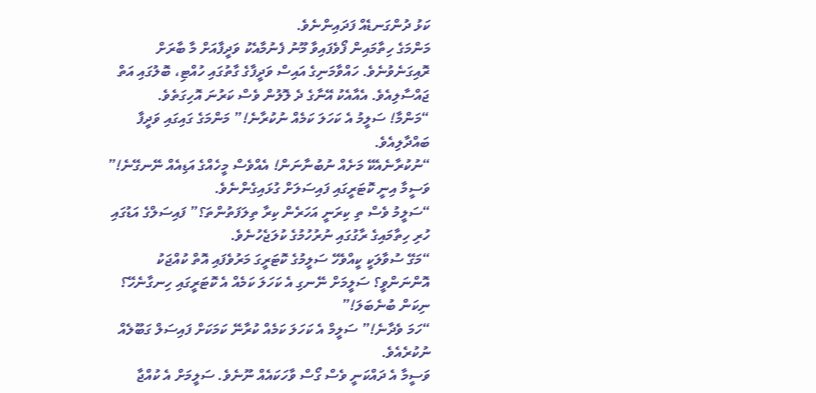ކަޅު ދުންގަނޑެއް ފަދައިންނެވެ.
މަންމަގެ ހިތާމައިން ފޯވެފައިވާ މޫނު ފެނުމާއެކު ވަދީފާއަށް މާ ބާރަށް ރޮއިގަނެވުނެވެ. ހައްވާމަނިގެ އައިސް ވަދީފާގެ ގާތުގައި ހުއްޓި، ބޮލުގައި އަތް ޖައްސާލިއެވެ. އެއާއެކު އޭނާގެ ދެ ލޮލުން ވެސް ކަރުނަ އޮހިގަތެވެ.
“މަންމާ! ސަލީމު އެ ކަހަލަ ކަމެއް ނުކުރާނެ!” މަންމަގެ ގައިގައި ވަދީފާ ބައްދާލިއެވެ.
“ނުކުރާނެއެކޭ މަށެއް ނުބުނާނަން! އެއްވެސް މީހެއްގެ އަޑިއެއް ނޭނގޭނެ!” ވަސީމާ އިނީ ކޮޓަރީގައި ފައިސަލަށް ގުޅައިގެންނެވެ.
“ސަލީމު ވެސް ތި ކިރަނީ އަހަރެން ކިރާ ތިލަފަތުންތަ؟” ފައިސަލްގެ އަޑުގައި ހުރި ހިތާމައިގެ ރާގުގައި ނުރުހުމުގެ ކުލަޖެހުނެވެ.
“މަގޭ ސުވާލަކީ ކީއްވެހޭ ސަލީމުގެ ކޮޓަރީގަ މަރުވެފައި އޮތް ކުއްޖަކު އޮންނަންވީ؟ ސަލީމަށް ނޭނގި އެ ކަހަލަ ކަމެއް އެ ކޮޓަރީގައި ހިނގާނެހޭ؟ ނިކަން ބުނެބަލަ!”
“ހަމަ ވެދާނެ!” ސަލީމް އެ ކަހަލަ ކަމެއް ކުރާނޭ ކަމަކަށް ފައިސަލް ގަބޫލެއް ނުކުރެއެވެ.
ވަސީމާ އެ ދައްކަނީ ވެސް ގޯސް ވާހަކައެއް ނޫނެވެ. ސަލީމަށް އެ ކުއްޖާ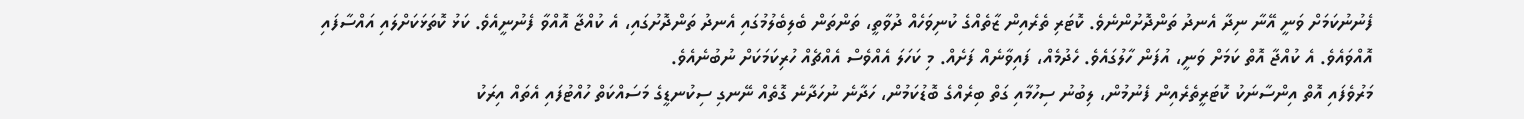ފެނުނުކަމަށް ވަނީ އޭނާ ނިދާ އެނދު ތަންދޮށުންނެވެ. ކޮޓަރި ތެރެއިން ޒާތެއްގެ ކުނިވަހެއް ދުވާތީ، ތަންތަން ބެލިބެލުމުގައި އެނދު ތަންދޮށުގައި، އެ ކުއްޖާ އޮއްވާ ފެނުނީއެވެ. ކަޅު ކޮތަޅަކަށްލައި އައްސާފައި އޮއްވައެވެ. އެ ކުއްޖާ އޮތް ކަމަށް ވަނީ، އުފަން ހާލުގައެވެ. ހެދުމެއް، ފައިވާނެއް ފަށެއް. މި ކަހަލަ އެއްވެސް އެއްޗެއް ހުރިކަމަކަށް ނުބުނެއެވެ.
މަރުވެފައި އޮތް އިންސާނަކު ކޮޓަރީތެރެއިން ފެނުމުން، ލިބުނު ސިހުމާއި ގަތް ބިރެއްގެ ބޮޑުކަމުން، ހަދާނެ ނުހަދާނެ ގޮތެއް ނޭނގި ސިކުނޑީގެ މަސައްކަތް ހުއްޓުފައި އެތައް އިރަކު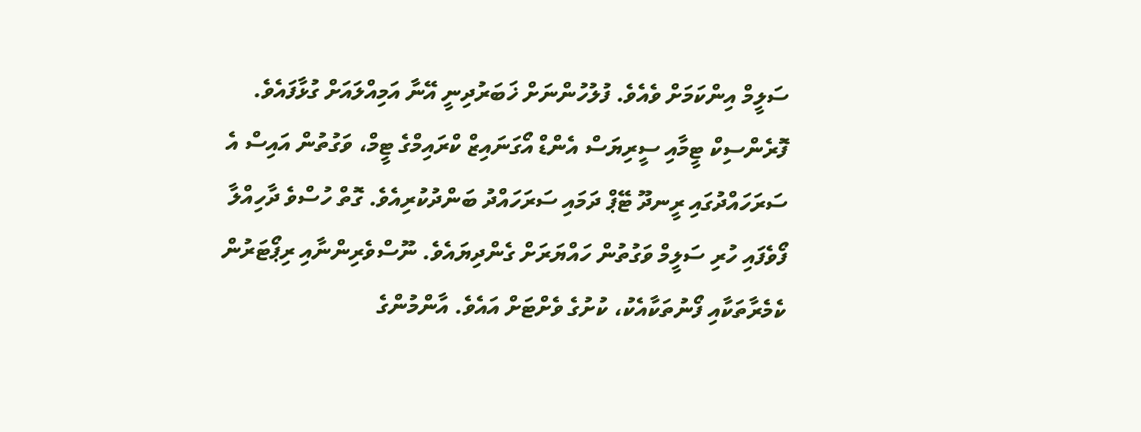ސަލީމް އިންކަމަށް ވެއެވެ. ފުލުހުންނަށް ޚަބަރުދިނީ އޭނާ އަމިއްލައަށް ގުޅާފައެވެ.
ފޮރެންސިކް ޓީމާއި ސީރިޔަސް އެންޑް އޯގަނައިޒް ކްރައިމްގެ ޓީމް، ވަގުތުން އައިސް އެ ސަރަހައްދުގައި ރީނދޫ ޓޭޕް ދަމައި ސަރަހައްދު ބަންދުކުރިއެވެ. ގޮތް ހުސްވެ ދާހިއްލާ ފޯވެފައި ހުރި ސަލީމް ވަގުތުން ހައްޔަރަށް ގެންދިޔައެވެ. ނޫސްވެރިންނާއި ރިޕޯޓަރުން ކެމެރާތަކާއި ފޯނުތަކާއެކު، ކުށުގެ ވެށްޓަށް އައެވެ. އާންމުންގެ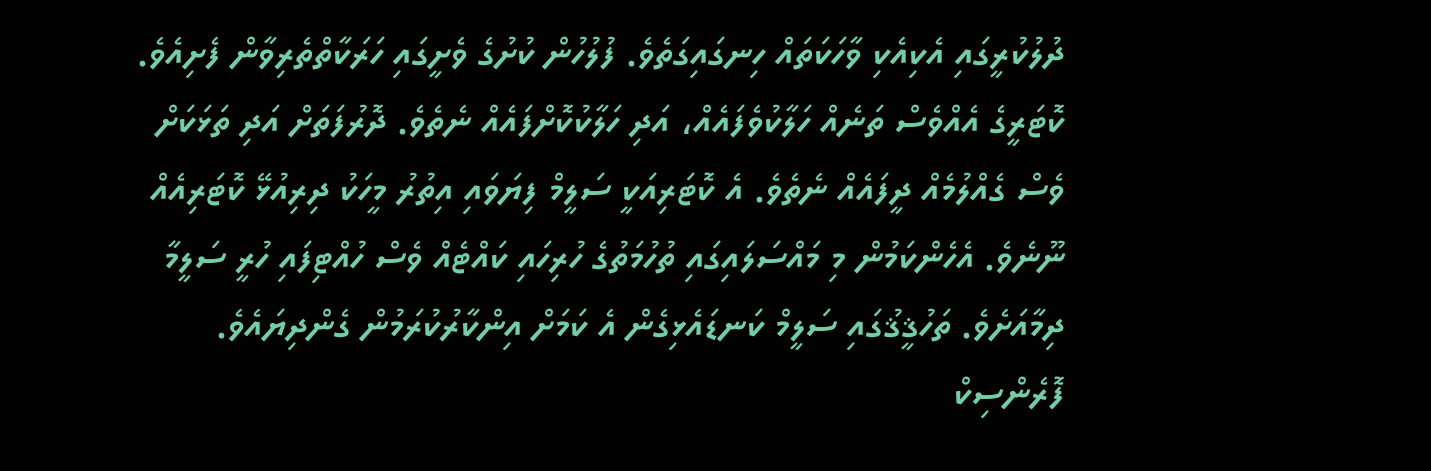ދުލުކުރީގައި އެކިއެކި ވާހަކަތައް ހިނގައިގަތެވެ. ފުލުހުން ކުށުގެ ވެށީގައި ހަރަކާތްތެރިވާން ފެށިއެވެ.
ކޮޓަރީގެ އެއްވެސް ތަނެއް ހަލާކުވެފައެއް، އަދި ހަލާކުކޮށްފައެއް ނެތެވެ. ދޮރުފަތަށް އަދި ތަޅަކަށް ވެސް ގެއްލުމެއް ދީފައެއް ނެތެވެ. އެ ކޮޓަރިއަކީ ސަލީމް ފިޔަވައި އިތުރު މީހަކު ދިރިއުޅޭ ކޮޓަރިއެއް ނޫނެވެ. އެހެންކަމުން މި މައްސަލައިގައި ތުހުމަތުގެ ހުރިހައި ކައްޓެއް ވެސް ހުއްޓިފައި ހުރީ ސަލީމާ ދިމާއަށެވެ. ތަހުޤީޤުގައި ސަލީމް ކަނޑައެޅިގެން އެ ކަމަށް އިންކާރުކުރަމުން ގެންދިޔައެވެ. ފޮރެންސިކް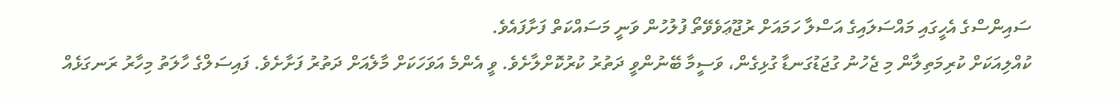ސައިންސްގެ އެހީގައި މައްސަލައިގެ އަސްލާ ހަމައަށް ރުޖޫޢަވެވޭތޯ ފުލުހުން ވަނީ މަސައްކަތް ފަށާފައެވެ.
ކުއްލިއަކަށް ކުރިމަތިލާން މި ޖެހުނު ގުޖަޑުގަނޑާ ގުޅިގެން، ވަސީމާ ބޭނުންވީ ދަތުރު ކުރުކޮށްލާށެވެ. ވީ އެންމެ އަވަހަކަށް މާލެއަށް ދަތުރު ފަށާށެވެ. ފައިސަލްގެ ހާލަތު މިހާރު ރަނގަޅެއް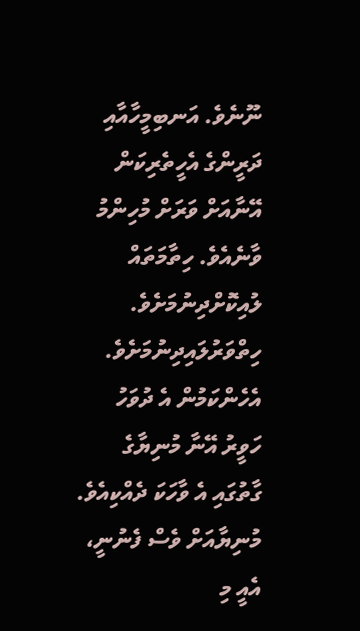ނޫނެވެ. އަނބިމީހާއާއި ދަރީންގެ އެހީތެރިކަން އޭނާއަށް ވަރަށް މުހިންމު ވާނެއެވެ. ހިތާމަތައް ލުއިކޮށްދިނުމަށެވެ. ހިތްވަރުލައިދިނުމަށެވެ. އެހެންކަމުން އެ ދުވަހު ހަވީރު އޭނާ މުނިޔާގެ ގާތުގައި އެ ވާހަކަ ދެއްކިއެވެ. މުނިޔާއަށް ވެސް ފެނުނީ، އެއީ މި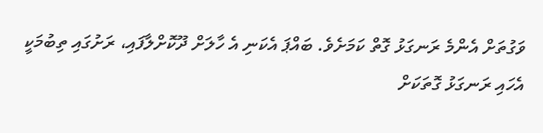ވަގުތަށް އެންމެ ރަނގަޅު ގޮތް ކަމަށެވެ. ބައްޕަ އެކަނި އެ ހާލަށް ދޫކޮށްލާފައި، ރަށުގައި ތިބުމަކީ އެހައި ރަނގަޅު ގޮތަކަށް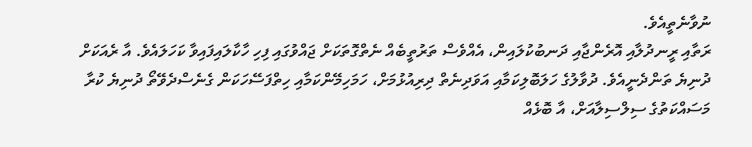ނުވާނެތީއެވެ.
ރަތާއި ރީނދުލާއި އޮރެންޖާއި ދަނބުކުލައިން، އެއްވެސް ތަރުތީބެއް ނެތްގޮތަކަށް ޖައްވުގައި ފިހި ހާކާލައިފައިވާ ކަހަލައެވެ. އާ ރެއަކަށް ދުނިޔެ ތަންދެނީއެވެ. ދުވާލުގެ ހަލަބޮލިކަމާއި އަވަދިނެތް ދިރިއުޅުމަށް، ހަމަހިމޭންކަމާއި ހިތްފަސޭހަކަން ގެނެސްދެވޭތޯ ދުނިޔެ ކުރާ މަސައްކަތުގެ ސިލްސިލާއަށް، އާ ބޮޅެއް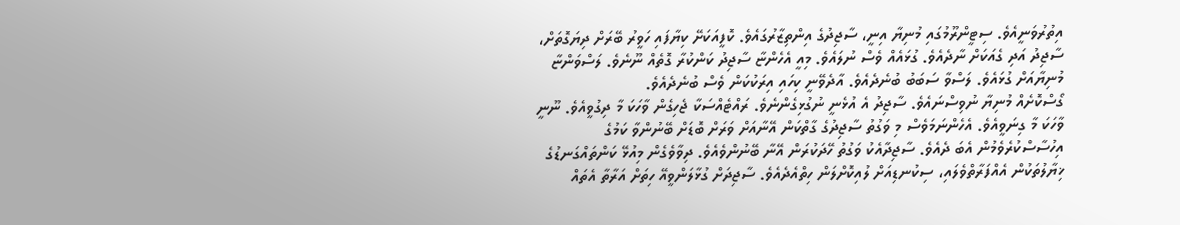އިތުރުވަނީއެވެ. ސިޓީންރޫމުގައި މުނިޔާ އިނީ، ސާޖިދުގެ އިންތިޒާރުގައެވެ. ކޮފީއަކަށޭ ކިޔާފައި ހަވީރު ބޭރަށް ދިޔަގޮތަށް، ސާޖިދު އަދި ގެއަކަށް ނާދެއެވެ. ގުޅައެއް ވެސް ނުލައެވެ. މިއީ އެހެންޏާ ސާޖިދު ކަންކުރާ ގޮތެއް ނޫނެވެ. ލަސްވަންޏާ މުނިޔާއަށް ގުޅައެވެ. ލަސްވާ ސަބަބު ބުނެދެއެވެ. އާދެވޭނީ ކިހައި އިރަކުކަން ވެސް ބުނެދެއެވެ.
ގޯސްކޮށެއް މުނިޔާ ނުވިސްނައެވެ. ސާޖިދު އެ އުޅެނީ ނުގުޅިގެންނެވެ. ރައްޓެއްސަކާ ޖެހިގެން ވާހަކަ މާ ދިގުވީއެވެ. ނޫނީ ވާހަކަ މާ ގިނަވީއެވެ. އެހެންނަމަވެސް މި ވަގުތު ސާޖިދުގެ ގާތްކަން އޭނާއަށް ވަރަށް ބޮޑަށް ބޭނުންވާ ކަމުގެ އިހުސާސްކުރެވެމުން އެބަ ދެއެވެ. ސާޖިދާއެކު ވަގުތު ހޭދަކުރަން އޭނާ ބޭނުންވެއެވެ. ދިވާވެގެން މިއުޅޭ ކަންތައްގަނޑުގެ ޚިޔާލުތަކުން އެއްފަރާތްވެލައި، ސިކުނޑިއަށް ލުއިކޮށްލަން ހިތްއެދެއެވެ. ސާޖިދަށް ގުޅާލަންވީއޭ ހިތަށް އަރާތާ އެތައް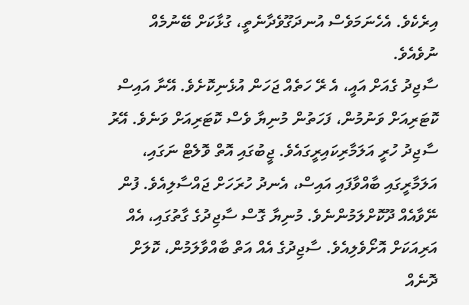އިރެކެވެ. އެހެނަމަވެސް އުނދަގޫވެދާނެތީ، ގުޅާކަށް ބޭނުމެއް ނުވެއެވެ.
ސާޖިދު ގެއަށް އައީ، އެ ރޭ ހަތެއް ޖަހަން އުޅެނިކޮށެވެ. އޭނާ އައިސް ކޮޓަރިއަށް ވަނުމުން، ފަހަތުން މުނިޔާ ވެސް ކޮޓަރިއަށް ވަނެވެ. އޭރު ސާޖިދު ހުރީ އަލަމާރިކައިރީގައެވެ. ޖީބުގައި އޮތް ވޮލެޓް ނަގައި، އަލަމާރީގައި ބާއްވާފައި އައިސް، އެނދު ހުރަހަށް ޖައްސާލިއެވެ. ފުން ނޭވާއެއް ދޫކޮށްލަމުންނެވެ. މުނިޔާ ގޮސް ސާޖިދުގެ ގާތުގައި، އެއް އަރިއަކަށް އޮށޯވެލިއެވެ. ސާޖިދުގެ އެއް އަތް ބާއްވާލަމުން، ކޮލަށް ދޮނެއް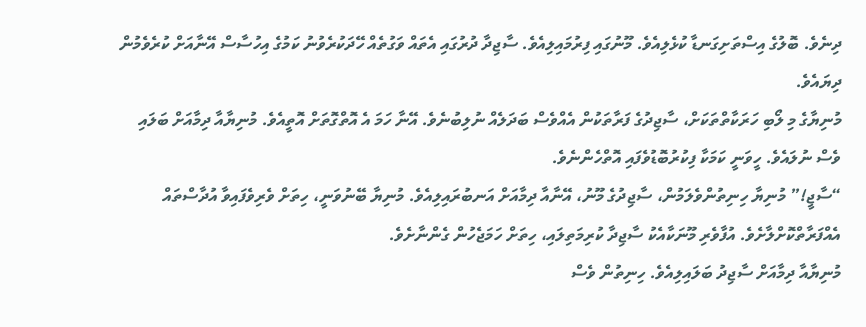ދިނެވެ. ބޮލުގެ އިސްތަށިގަނޑާ ކުޅެލިއެވެ. މޫނުގައި ފިރުމައިލިއެވެ. ސާޖިދާ ދުރުގައި އެތައް ވަގުތެއް ހޭދަކުރެވުނު ކަމުގެ އިހުސާސް އޭނާއަށް ކުރެވެމުން ދިޔައެވެ.
މުނިޔާގެ މި ލޯބި ހަރަކާތްތަކަށް، ސާޖިދުގެ ފަރާތަކުން އެއްވެސް ބަދަލެއް ނުލިބުނެވެ. އޭނާ ހަމަ އެ އޮތްގޮތަށް އޮތީއެވެ. މުނިޔާއާ ދިމާއަށް ބަލައި ވެސް ނުލައެވެ. ހީވަނީ ކަމަކާ ފިކުރުބޮޑުވެފައި އޮތްހެންނެވެ.
“ސާޖީ!” މުނިޔާ ހިނިތުންވެލަމުން، ސާޖިދުގެ މޫނު، އޭނާއާ ދިމާއަށް އަނބުރައިލިއެވެ. މުނިޔާ ބޭނުވަނީ، ހިތަށް ވެރިވެފައިވާ އުދާސްތައް އެއްފަރާތްކޮށްލާށެވެ. އުފާވެރި މޫނަކާއެކު ސާޖިދާ ކުރިމަތިލައި، ހިތަށް ހަމަޖެހުން ގެންނާށެވެ.
މުނިޔާއާ ދިމާއަށް ސާޖިދު ބަލައިލިއެވެ. ހިނިތުން ވެސް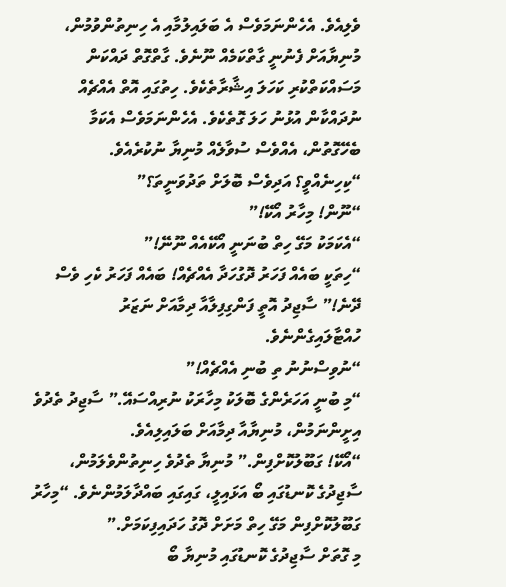ވެލިއެވެ. އެހެންނަމަވެސް އެ ބަލައިލުމާއި އެ ހިނިތުންވުމުން، މުނިޔާއަށް ފެނުނީ ގާތްކަމެއް ނޫނެވެ. ގާތްގޮތް ދައްކަން މަސައްކަތްކުރި ކަހަލަ އިޝާރާތެކެވެ. ހިތުގައި އޮތް އެއްޗެއް ނުދައްކާން އުޅުނު ހަލަ ގޮތެކެވެ. އެހެންނަމަވެސް އެކަމާ ބެހޭގޮތުން، އެއްވެސް ސުވާލެއް މުނިޔާ ނުކުރެއެވެ.
“ކިހިނެއްވީ؟ އަދިވެސް ބޮލަށް ތަދުވަނީތަ؟”
“ނޫން! މިހާރު އޯކޭ!”
“އެކަމަކު މަގޭ ހިތް ބުނަނީ އޯކޭއެއް ނޫނޭ!”
“ހިތަކީ ބައެއް ފަހަރު ދޮގުހަދާ އެއްޗެއް! ބައެއް ފަހަރު ކެހި ވެސް ދޭނެ!” ސާޖިދު އޮތީ ފަންގިފިލާއާ ދިމާއަށް ނަޒަރު ހުއްޓާލައިގެންނެވެ.
“ނުވިސްނުނު ތި ބުނި އެއްޗެއް!”
“މި ބުނީ އަހަރެންގެ ބޮލަކު މިހާރަކު ނުރިއްސައޭ.” ސާޖިދު ތެދުވެ އިށީންނަމުން، މުނިޔާއާ ދިމާއަށް ބަލައިލިއެވެ.
“އޯކޭ! ގަބޫލުކޮށްފިން.” މުނިޔާ ތެދުވެ ހިނިތުންވެލަމުން، ސާޖިދުގެ ކޮނޑުގައި ބޯ އަޅައިލީ، ގައިގައި ބައްދާލަމުންނެވެ. “މިހާރު ގަބޫލުކޮށްފިން މަގޭ ހިތް މަށަށް ދޮގު ހަދައިފިކަމަށް.”
މި ގޮތަށް ސާޖިދުގެ ކޮނޑުގައި މުނިޔާ ބޯ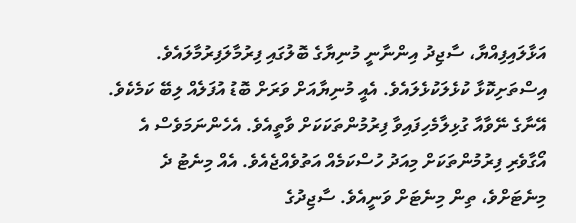އަޅާލައިފިއްޔާ، ސާޖިދު އިންނާނީ މުނިޔާގެ ބޮލުގައި ފިރުމާލަފިރުމާލައެވެ. އިސްތަށިކޮޅާ ކުޅެލަކުޅެލައެވެ. އެއީ މުނިޔާއަށް ވަރަށް ބޮޑު އުފަލެއް ލިބޭ ކަމެކެވެ. އޭނާގެ ނޭވާއާ ގުޅިލާމެހިފައިވާ ފިރުމުންތަކަކަށް ވާތީއެވެ. އެހެންނަމަވެސް އެ އޯގާވެރި ފިރުމުންތަކަށް މިއަދު ހުސްކަމެއް އަތުވެއްޖެއެވެ. އެއް މިނެޓު ދެ މިނެޓަށްވެ، ތިން މިނެޓަށް ވަނީއެވެ. ސާޖިދުގެ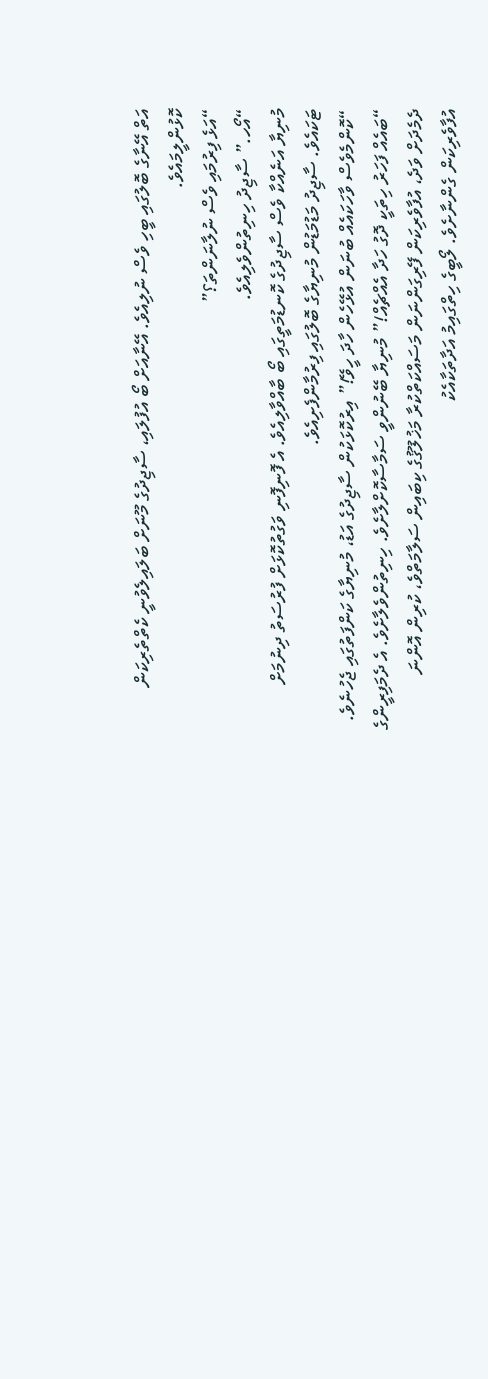އަތް އޭނާގެ ބޮލުގައި ބީހި ވެސް ނުލިއެވެ. އޭނާއަށް ބޯ އުފުލައި، ސާޖިދުގެ މޫނަށް ބަލައިލެވުނީ ކެތްތެރިކަން ކޮޅުންލީމައެވެ.
“އަޅެ ފިރުމައި ވެސް ނުލާނަންތަ؟”
“އޯހ.” ސާޖިދު ހިނިތުންވެލިއެވެ.
މުނިޔާ އަނެއްކާ ވެސް ސާޖިދުގެ ކޮނޑުމަތީގައި ބޯ ބާއްވާލިއެވެ. އެ ފޮނިފޮނި ވަގުތުކޮޅަށް ފުރުސަތު ދިނުމަށް ޓަކައެވެ. ސާޖިދު މަޑުމަޑުން މުނިޔާގެ ބޮލުގައި ފިރުމާންފެށިއެވެ.
“ކޮންމެވެސް ވާހަކައެއް ބުނަން އުޅޭހެން ހާދަ ހީވޭ!” އިރުކޮޅަކުން ސާޖިދުގެ އަޑު، މުނިޔާގެ ކަންފަތުގައި ޖެހުނެވެ.
“ބައެއް ފަހަރު ހިތަކީ ދޮގު ހަދާ އެއްޗެއް!” މުނިޔާ ބޭނުންވީ ސަމާސާކޮށްލާށެވެ. ހިނިތުންވެލާށެވެ. އެ ދެމަފިރީންގެ ދެމެދަށް ވަދެ، އުފާވެރިކަން ފޭރިގަންނަން މަސައްކަތްކުރާ މަޚުލޫޤުގެ ކިބައިން ސަލާމަތްވެ، ކުރިން އޮންނަ އުފާވެރިކަން ގެންނާށެވެ. ލޯބީގެ ހިތްގައިމު އަދާތަކާއެކު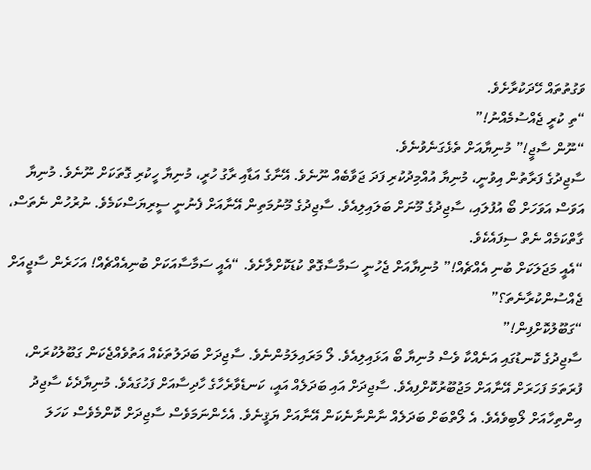ވަގުތުތައް ހޭދަކުރާށެވެ.
“ތި ކުރީ ޖެއްސުމެއްނު!”
“ނޫން ސާޖީ!” މުނިޔާއަށް ތެޅެގަނެވުނެވެ.
ސާޖިދުގެ ފަރާތުން އިވުނީ، މުނިޔާ އުއްމިދުކުރި ފަދަ ޖަވާބެއް ނޫނެވެ. އޭނާގެ އަޑާއި ރާގު ހުރީ، މުނިޔާ ހީކުރި ގޮތަކަށް ނޫނެވެ. މުނިޔާ އަވަސް އަވަހަށް ބޯ އުފުލައި، ސާޖިދުގެ މޫނަށް ބަލައިލިއެވެ. ސާޖިދުގެ މޫނުމަތިން އޭނާއަށް ފެނުނީ ސީރިޔަސްކަމެވެ. ނުރުހުން ނެތަސް، ގާތްކަމެއް ނެތް ސިފައެކެވެ.
“އެއީ މަޖަލަކަށް ބުނި އެއްޗެއް!” މުނިޔާއަށް ޖެހުނީ ސަމާސާގޮތް ކުޑަކޮށްލާށެވެ. “އެއީ ސަމާސާއަކަށް ބުނިއެއްޗެއް! އަހަރެން ސާޖީއަށް ޖެއްސުންކުރާނެތަ؟”
“ގަބޫލުކޮށްފިން!”
ސާޖިދުގެ ކޮނޑުގައި އަނެއްކާ ވެސް މުނިޔާ ބޯ އަޅައިލިއެވެ. ލޯ މަރައިލަމުންނެވެ. ސާޖިދަށް ބަދަލުތަކެއް އަތުވެއްޖެކަން ގަބޫލުކުރަން، ފުރަތަމަ ފަހަރަށް އޭނާއަށް މަޖުބޫރުކޮށްފިއެވެ. ސާޖިދަށް އައި ބަދަލެއް އައީ، ކަނޑެވާރެހާގެ ހާދިސާއަށް ފަހުގައެވެ. މުނިޔާދެކެ ސާޖިދު އިންތިހާއަށް ލޯބިވެއެވެ. އެ ލޯތްބަށް ބަދަލެއް ނާންނާނެކަން އޭނާއަށް ޔަޤީނެވެ. އެހެންނަމަވެސް ސާޖިދަށް ކޮންމެވެސް ކަހަލަ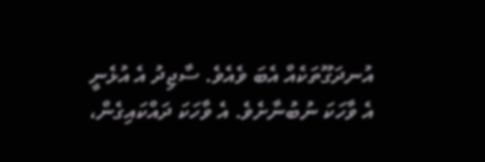އުނދަގޫތަކެއް އެބަ ވެއެވެ. ސާޖިދު އެ އުޅެނީ އެ ވާހަކަ ނުބުނާށެވެ. އެ ވާހަކަ ދައްކައިގެން،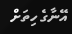އޭނާގެ ހިތަށް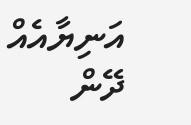އަނިޔާއެއް ދޭން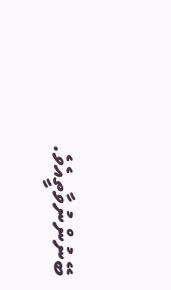ބޭނުންނުވާތީއެވެ.